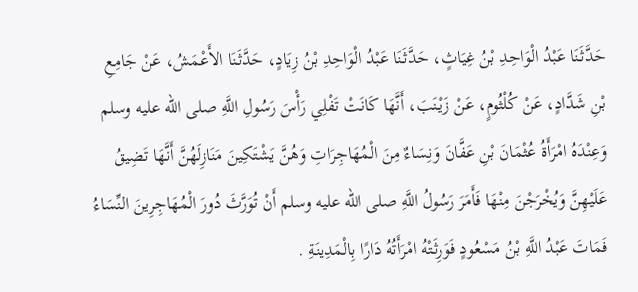حَدَّثَنَا عَبْدُ الْوَاحِدِ بْنُ غِيَاثٍ، حَدَّثَنَا عَبْدُ الْوَاحِدِ بْنُ زِيَادٍ، حَدَّثَنَا الأَعْمَشُ، عَنْ جَامِعِ بْنِ شَدَّادٍ، عَنْ كُلْثُومٍ، عَنْ زَيْنَبَ، أَنَّهَا كَانَتْ تَفْلِي رَأْسَ رَسُولِ اللَّهِ صلى الله عليه وسلم وَعِنْدَهُ امْرَأَةُ عُثْمَانَ بْنِ عَفَّانَ وَنِسَاءٌ مِنَ الْمُهَاجِرَاتِ وَهُنَّ يَشْتَكِينَ مَنَازِلَهُنَّ أَنَّهَا تَضِيقُ عَلَيْهِنَّ وَيُخْرَجْنَ مِنْهَا فَأَمَرَ رَسُولُ اللَّهِ صلى الله عليه وسلم أَنْ تُوَرَّثَ دُورَ الْمُهَاجِرِينَ النِّسَاءُ فَمَاتَ عَبْدُ اللَّهِ بْنُ مَسْعُودٍ فَوَرِثَتْهُ امْرَأَتُهُ دَارًا بِالْمَدِينَةِ .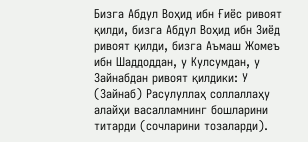Бизга Абдул Воҳид ибн Ғиёс ривоят қилди, бизга Абдул Воҳид ибн Зиёд ривоят қилди, бизга Аъмаш Жомеъ ибн Шаддоддан, у Кулсумдан, у Зайнабдан ривоят қилдики: У (Зайнаб) Расулуллаҳ соллаллаҳу алайҳи васалламнинг бошларини титарди (сочларини тозаларди).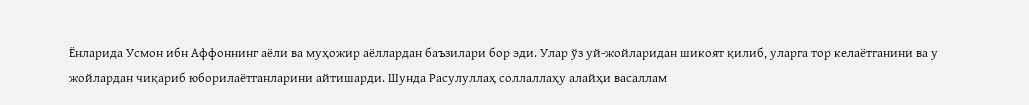Ёнларида Усмон ибн Аффоннинг аёли ва муҳожир аёллардан баъзилари бор эди. Улар ўз уй-жойларидан шикоят қилиб, уларга тор келаётганини ва у жойлардан чиқариб юборилаётганларини айтишарди. Шунда Расулуллаҳ соллаллаҳу алайҳи васаллам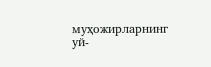муҳожирларнинг уй-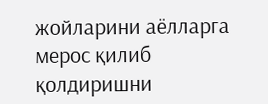жойларини аёлларга мерос қилиб қолдиришни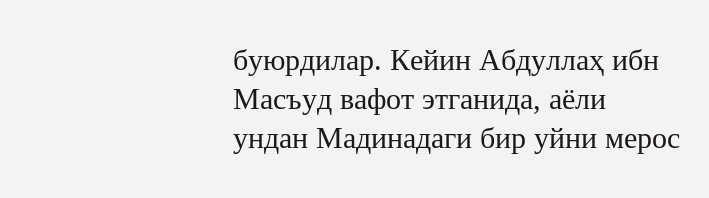буюрдилар. Кейин Абдуллаҳ ибн Масъуд вафот этганида, аёли ундан Мадинадаги бир уйни мерос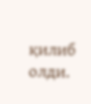қилиб олди.